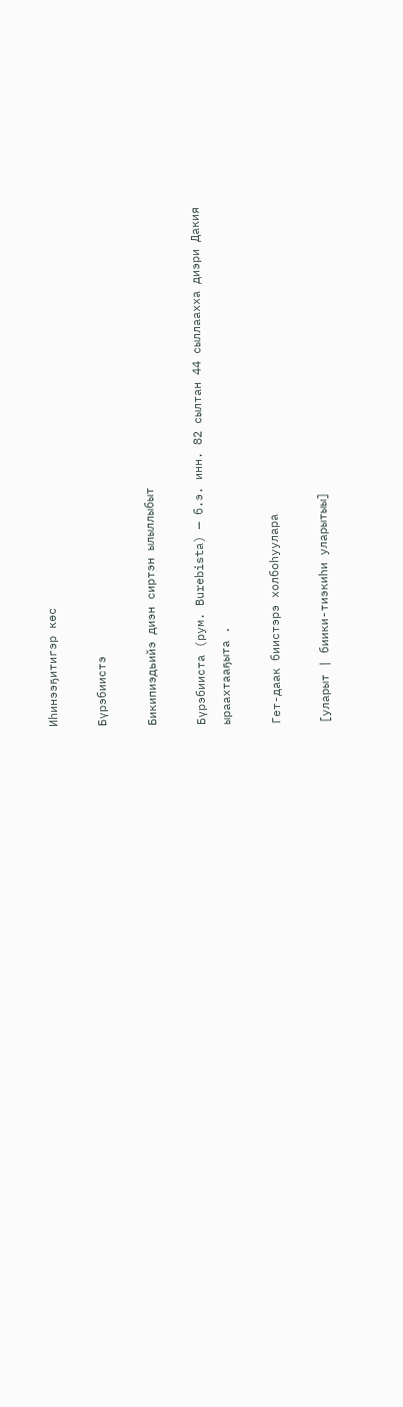Иһинээҕитигэр көс

Бүрэбиистэ

Бикипиэдьийэ диэн сиртэн ылыллыбыт

Бүрэбииста (рум. Burebista) — б.э. инн. 82 сылтан 44 сыллаахха диэри Дакия ыраахтааҕыта .

Гет-даак биистэрэ холбоһуулара

[уларыт | биики-тиэкиһи уларытыы]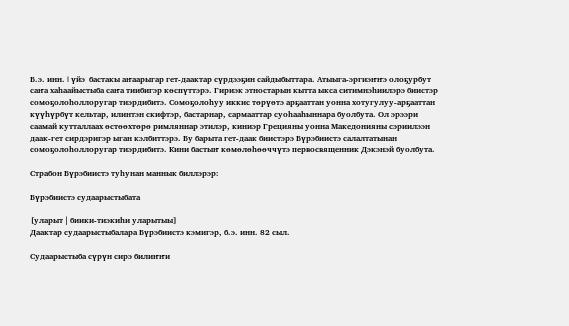Б.э. инн. I үйэ  бастакы аҥаарыгар гет-даактар сүрдээҕин сайдыбыттара. Атыыга-эргиэҥҥэ олоҕурбут саҥа хаһаайыстыба саҥа тиибигэр көспүттэрэ. Гириэк этностарын кытта ыкса ситимнэһиилэрэ биистэр сомоҕолоһоллоругар тиэрдибитэ. Сомоҕолоһуу иккис төрүөтэ арҕааттан уонна хотугулуу-арҕааттан күүһүрбүт кельтар, илинтэн скифтэр, бастарнар, сармааттар суоһааһыннара буолбута. Ол эрээри саамай кутталлаах өстөөхтөрө римляннар этилэр, киниэр Грецияны уонна Македонияны сэриилээн  даак-гет сирдэригэр ыган кэлбиттэрэ. Бу барыта гет-даак биистэрэ Бүрэбиистэ салалтатынан сомоҕолоһоллоругар тиэрдибитэ. Кини бастыҥ көмөлөһөөччүтэ первосвященник Дэкэнэй буолбута.

Страбон Бүрэбиистэ туһунан маннык биллэрэр:

Бүрэбиистэ судаарыстыбата

[уларыт | биики-тиэкиһи уларытыы]
Даактар судаарыстыбалара Бүрэбиистэ кэмигэр, б.э. инн. 82 сыл.

Судаарыстыба сүрүн сирэ билиҥҥи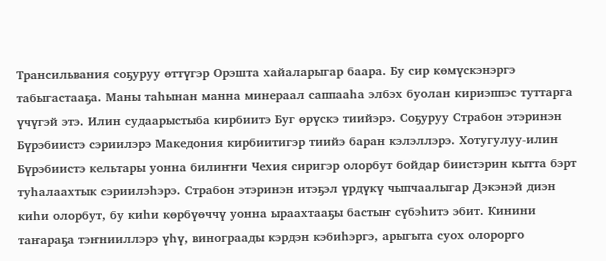Трансильвания соҕуруу өттүгэр Орэшта хайаларыгар баара. Бу сир көмүскэнэргэ табыгастааҕа. Маны таһынан манна минераал саппааһа элбэх буолан кириэппэс туттарга үчүгэй этэ. Илин судаарыстыба кирбиитэ Буг өрүскэ тиийэрэ. Соҕуруу Страбон этэринэн Бүрэбиистэ сэриилэрэ Македония кирбиитигэр тиийэ баран кэлэллэрэ. Хотугулуу-илин Бүрэбиистэ кельтары уонна билиҥҥи Чехия сиригэр олорбут бойдар биистэрин кытта бэрт туһалаахтык сэриилэһэрэ. Страбон этэринэн итэҕэл үрдүкү чыпчаалыгар Дэкэнэй диэн киһи олорбут, бу киһи көрбүөччү уонна ыраахтааҕы бастыҥ сүбэһитэ эбит. Кинини таҥараҕа тэҥнииллэрэ үһү, винограады кэрдэн кэбиһэргэ, арыгыта суох олорорго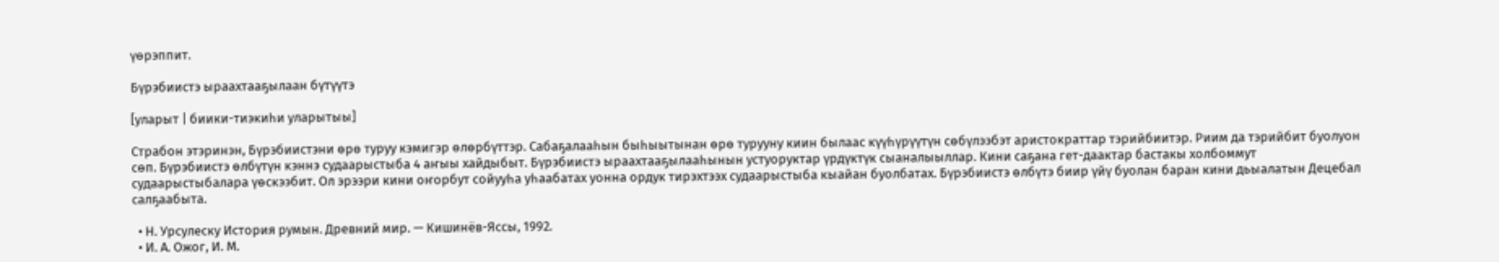үөрэппит.

Бүрэбиистэ ыраахтааҕылаан бүтүүтэ

[уларыт | биики-тиэкиһи уларытыы]

Страбон этэринэн, Бүрэбиистэни өрө туруу кэмигэр өлөрбүттэр. Сабаҕалааһын быһыытынан өрө турууну киин былаас күүһүрүүтүн сөбүлээбэт аристократтар тэрийбиитэр. Риим да тэрийбит буолуон сөп. Бүрэбиистэ өлбүтүн кэннэ судаарыстыба 4 аҥыы хайдыбыт. Бүрэбиистэ ыраахтааҕылааһынын устуоруктар үрдүктүк сыаналыыллар. Кини саҕана гет-даактар бастакы холбоммут судаарыстыбалара үөскээбит. Ол эрээри кини оҥорбут сойууһа уһаабатах уонна ордук тирэхтээх судаарыстыба кыайан буолбатах. Бүрэбиистэ өлбүтэ биир үйү буолан баран кини дьыалатын Децебал салҕаабыта.

  • Н. Урсулеску История румын. Древний мир. — Кишинёв-Яссы, 1992.
  • И. А. Ожог, И. М.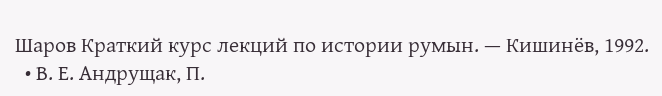Шаров Краткий курс лекций по истории румын. — Кишинёв, 1992.
  • В. Е. Андрущак, П.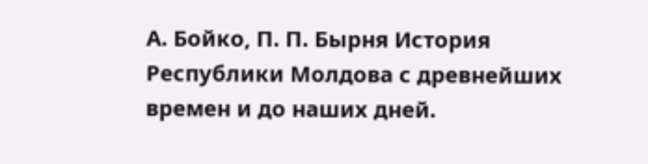А. Бойко, П. П. Бырня История Республики Молдова с древнейших времен и до наших дней.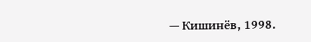— Кишинёв, 1998.